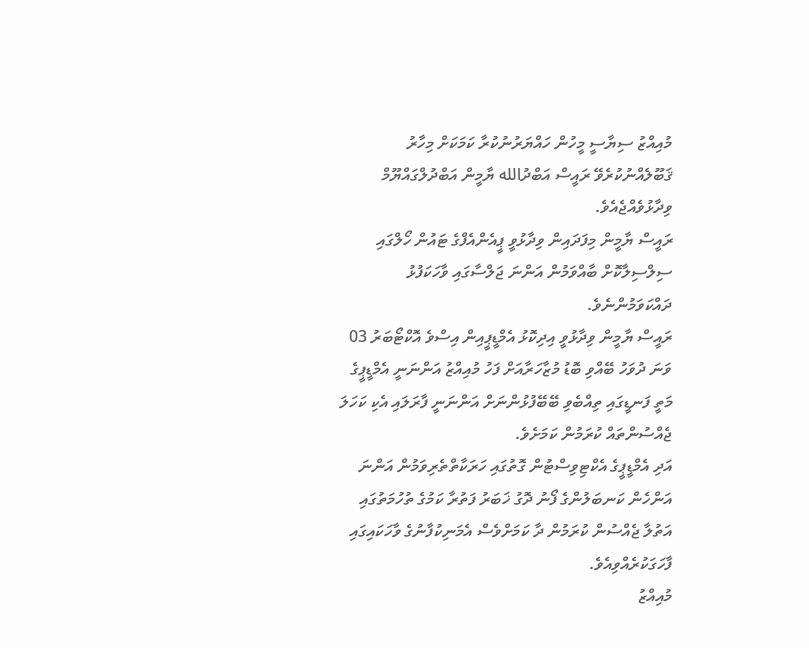މުއިއްޒު ސިޔާސީ މީހުން ހައްޔަރުނުކުރާ ކަމަކަށް މިހާރު ޤަބޫލެއްނުކުރެވޭ ރައީސް އަބްދުالله ޔާމީން އަބްދުލްގައްޔޫމް ވިދާޅުވެއްޖެއެވެ.
ރައީސް ޔާމީން މިފަދައިން ވިދާޅުވީ ޕީއެންއެފްގެ ޓައުން ހޯލްގައި ސިލްސިލާކޮށް ބާއްވަމުން އަންނަ ޖަލްސާގައި ވާހަކަފުޅު ދައްކަވަމުންނެވެ.
ރައީސް ޔާމީން ވިދާޅުވީ އިދިކޮޅު އެމްޑީޕީއިން އިސްވެ އޮކްޓޯބަރު 03 ވަނަ ދުވަހު ބޭއްވި ބޮޑު މުޒާހަރާއަށް ފަހު މުއިއްޒު އަންނަނީ އެމްޑީޕީގެ މަތީ ފަނޑީގައި ތިއްބެވި ބޭބޭފުޅުންނަށް އަންނަނީ ފާރަލައި އެކި ކަހަލަ ޖެއްސުންތައް ކުރަމުން ކަމަށެވެ.
އަދި އެމްޑީޕީގެ އެކްޓިވިސްޓުން ގޮތުގައި ހަރަކާތްތެރިވަމުން އަންނަ އަންހެން ކަނބަލުންގެ ފޯނު ދޮގު ޚަބަރު ފަތުރާ ކަމުގެ ތުހުމަތުގައި އަތުލާ ޖެއްސުން ކުރަމުން ދާ ކަމަށްވެސް އެމަނިކުފާނުގެ ވާހަކައިގައި ފާހަގަކުރެއްވިއެވެ.
މުއިއްޒު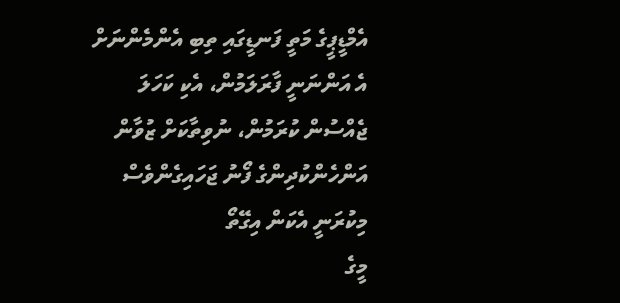އެމްޑީޕީގެ މަތީ ފަނޑީގައި ތިބި އެންމެންނަށް އެ އަންނަނީ ފާރަލަމުން، އެކި ކަހަލަ ޖެއްސުން ކުރަމުން، ނުވިތާކަށް ޒުވާން އަންހެންކުދިންގެ ފޯނު ޖަހައިގެންވެސް މިކުރަނީ އެކަން އިގޭތޯ
މީގެ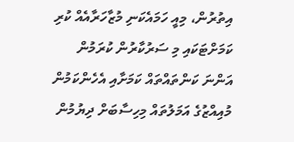އިތުރުން، މިއީ ހަމައެކަނި މުޒާހަރާއެއް ކުރި ކަމަށްޓަކައި މި ސަރުކާރުން ކުރަމުން އަންނަ ކަންތައްތައް ކަމަށާއި އެހެންކަމުން މުއިއްޒުގެ އަމަލުތައް މިހިސާބަށް ދިޔުމުން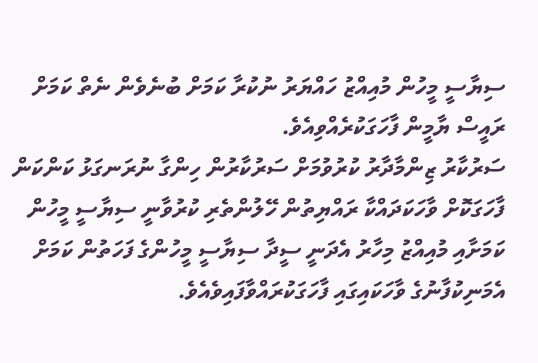ސިޔާސީ މީހުން މުއިއްޒު ހައްޔަރު ނުކުރާ ކަމަށް ބުނެވެން ނެތް ކަމަށް ރައީސް ޔާމީން ފާހަގަކުރެއްވިއެވެ.
ސަރުކާރު ޒިންމާދާރު ކުރުވުމަށް ސަރުކާރުން ހިންގާ ނުރަނގަޅު ކަންކަން ފާހަގަކޮށް ވާހަކަދައްކާ ރައްޔިތުން ހޭލުންތެރި ކުރުވާނީ ސިޔާސީ މީހުން ކަމަށާއި މުއިއްޒު މިހާރު އެދަނީ ސީދާ ސިޔާސީ މީހުންގެ ފަހަތުން ކަމަށް އެމަނިކުފާނުގެ ވާހަކައިގައި ފާހަގަކުރައްވާފައިވެއެވެ.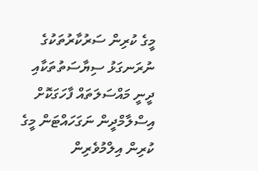މީގެ ކުރިން ސަރުކާރުތަކުގެ ނުރަނގަޅު ސިޔާސަތުތަކާއި ދީނީ މައްސަލަތައް ފާހަގަކޮށް އިސްލާމްދީން ނަގަހައްޓަން މީގެ ކުރިން އިލްމުވެރިން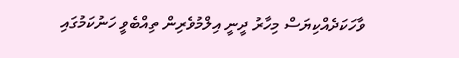ވާހަކަދެއްކިޔަސް މިހާރު ދީނީ އިލްމުވެރިން ތިއްބެވީ ހަނުކަމުގައި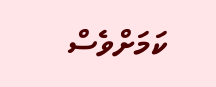ކަމަށްވެސް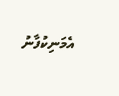އެމަނިކުފާނު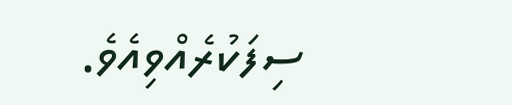ސިފަކުރެއްވިއެވެ.